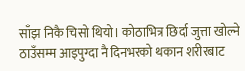साँझ निकै चिसो थियो। कोठाभित्र छिर्दा जुत्ता खोल्ने ठाउँसम्म आइपुग्दा नै दिनभरको थकान शरीरबाट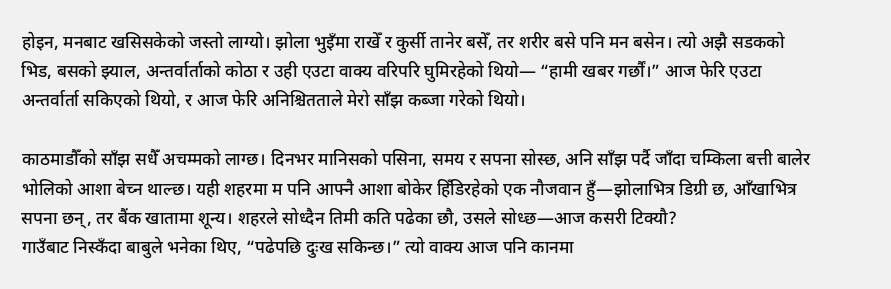होइन, मनबाट खसिसकेको जस्तो लाग्यो। झोला भुइँमा राखेँ र कुर्सी तानेर बसेँ, तर शरीर बसे पनि मन बसेन। त्यो अझै सडकको भिड, बसको झ्याल, अन्तर्वार्ताको कोठा र उही एउटा वाक्य वरिपरि घुमिरहेको थियो— “हामी खबर गर्छौं।” आज फेरि एउटा अन्तर्वार्ता सकिएको थियो, र आज फेरि अनिश्चितताले मेरो साँझ कब्जा गरेको थियो।

काठमाडौँको साँझ सधैँ अचम्मको लाग्छ। दिनभर मानिसको पसिना, समय र सपना सोस्छ, अनि साँझ पर्दै जाँदा चम्किला बत्ती बालेर भोलिको आशा बेच्न थाल्छ। यही शहरमा म पनि आफ्नै आशा बोकेर हिँडिरहेको एक नौजवान हुँ—झोलाभित्र डिग्री छ, आँखाभित्र सपना छन्, तर बैंक खातामा शून्य। शहरले सोध्दैन तिमी कति पढेका छौ, उसले सोध्छ—आज कसरी टिक्यौ?
गाउँबाट निस्कँदा बाबुले भनेका थिए, “पढेपछि दुःख सकिन्छ।” त्यो वाक्य आज पनि कानमा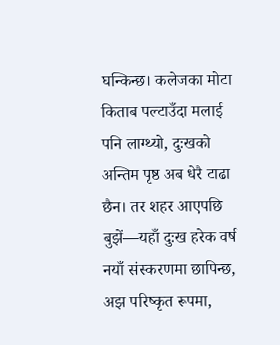घन्किन्छ। कलेजका मोटा किताब पल्टाउँदा मलाई पनि लाग्थ्यो, दुःखको अन्तिम पृष्ठ अब धेरै टाढा छैन। तर शहर आएपछि बुझें—यहाँ दुःख हरेक वर्ष नयाँ संस्करणमा छापिन्छ, अझ परिष्कृत रूपमा,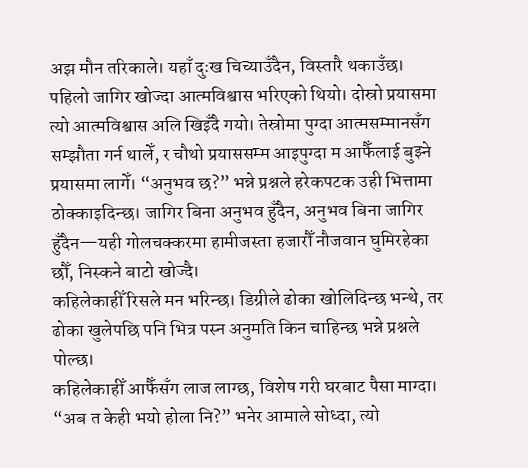अझ मौन तरिकाले। यहाँ दुःख चिच्याउँदैन, विस्तारै थकाउँछ।
पहिलो जागिर खोज्दा आत्मविश्वास भरिएको थियो। दोस्रो प्रयासमा त्यो आत्मविश्वास अलि खिइँदै गयो। तेस्रोमा पुग्दा आत्मसम्मानसँग सम्झौता गर्न थालेँ, र चौथो प्रयाससम्म आइपुग्दा म आफैँलाई बुझ्ने प्रयासमा लागेँ। “अनुभव छ?” भन्ने प्रश्नले हरेकपटक उही भित्तामा ठोक्काइदिन्छ। जागिर बिना अनुभव हुँदैन, अनुभव बिना जागिर हुँदैन—यही गोलचक्करमा हामीजस्ता हजारौँ नौजवान घुमिरहेका छौँ, निस्कने बाटो खोज्दै।
कहिलेकाहीँ रिसले मन भरिन्छ। डिग्रीले ढोका खोलिदिन्छ भन्थे, तर ढोका खुलेपछि पनि भित्र पस्न अनुमति किन चाहिन्छ भन्ने प्रश्नले पोल्छ।
कहिलेकाहीँ आफैँसँग लाज लाग्छ, विशेष गरी घरबाट पैसा माग्दा। “अब त केही भयो होला नि?” भनेर आमाले सोध्दा, त्यो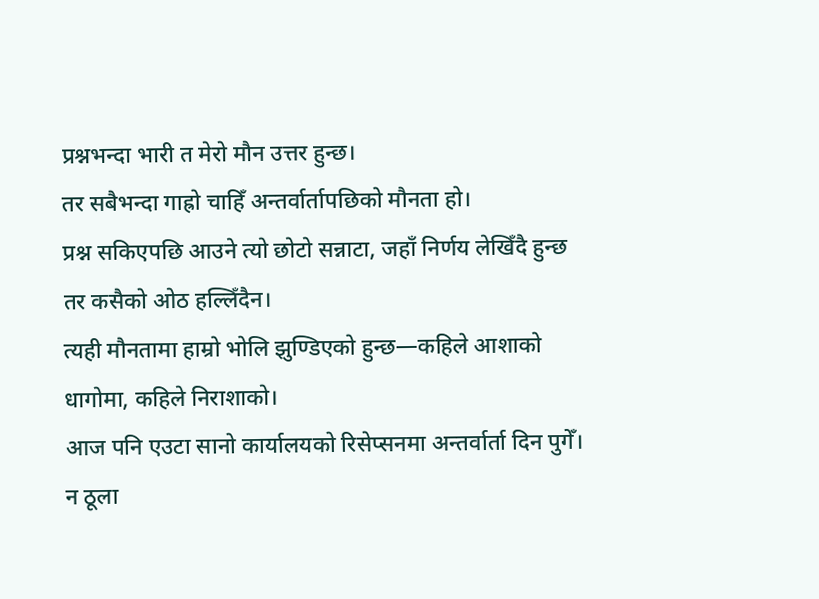प्रश्नभन्दा भारी त मेरो मौन उत्तर हुन्छ।
तर सबैभन्दा गाह्रो चाहिँ अन्तर्वार्तापछिको मौनता हो।
प्रश्न सकिएपछि आउने त्यो छोटो सन्नाटा, जहाँ निर्णय लेखिँदै हुन्छ तर कसैको ओठ हल्लिँदैन।
त्यही मौनतामा हाम्रो भोलि झुण्डिएको हुन्छ—कहिले आशाको धागोमा, कहिले निराशाको।
आज पनि एउटा सानो कार्यालयको रिसेप्सनमा अन्तर्वार्ता दिन पुगेँ।
न ठूला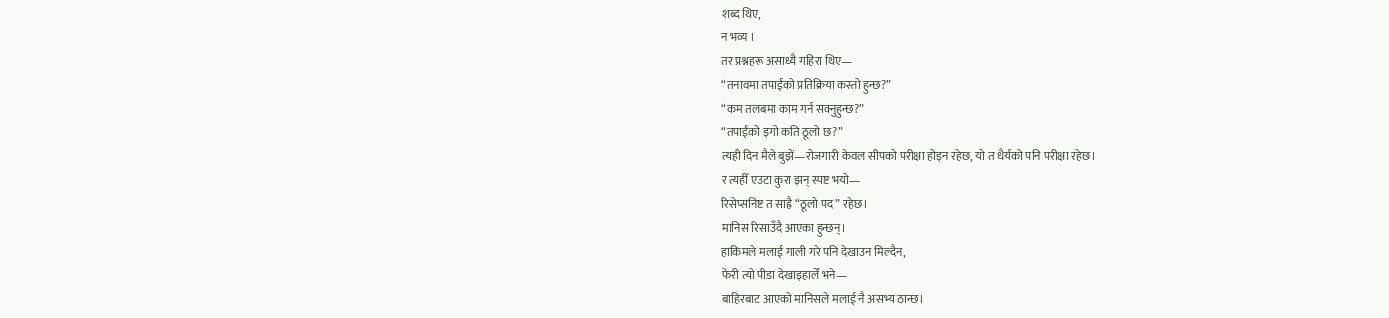शब्द थिए,
न भव्य ।
तर प्रश्नहरू असाध्यै गहिरा थिए—
“तनावमा तपाईंको प्रतिक्रिया कस्तो हुन्छ?”
“कम तलबमा काम गर्न सक्नुहुन्छ?”
“तपाईंको इगो कति ठूलो छ?”
त्यही दिन मैले बुझें—रोजगारी केवल सीपको परीक्षा होइन रहेछ, यो त धैर्यको पनि परीक्षा रहेछ।
र त्यहीँ एउटा कुरा झन् स्पष्ट भयो—
रिसेप्सनिष्ट त साह्रै “ठूलो पद” रहेछ।
मानिस रिसाउँदै आएका हुन्छन्।
हाकिमले मलाई गाली गरे पनि देखाउन मिल्दैन,
फेरी त्यो पीडा देखाइहालेँ भने—
बाहिरबाट आएको मानिसले मलाई नै असभ्य ठान्छ।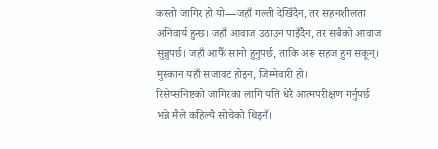कस्तो जागिर हो यो—जहाँ गल्ती देखिँदैन, तर सहनशीलता अनिवार्य हुन्छ। जहाँ आवाज उठाउन पाइँदैन, तर सबैको आवाज सुन्नुपर्छ। जहाँ आफैँ सानो हुनुपर्छ, ताकि अरू सहज हुन सकून्। मुस्कान यहाँ सजावट होइन, जिम्मेवारी हो।
रिसेप्सनिष्टको जागिरका लागि यति धेरै आत्मपरीक्षण गर्नुपर्छ भन्ने मैले कहिल्यै सोचेको थिइनँ।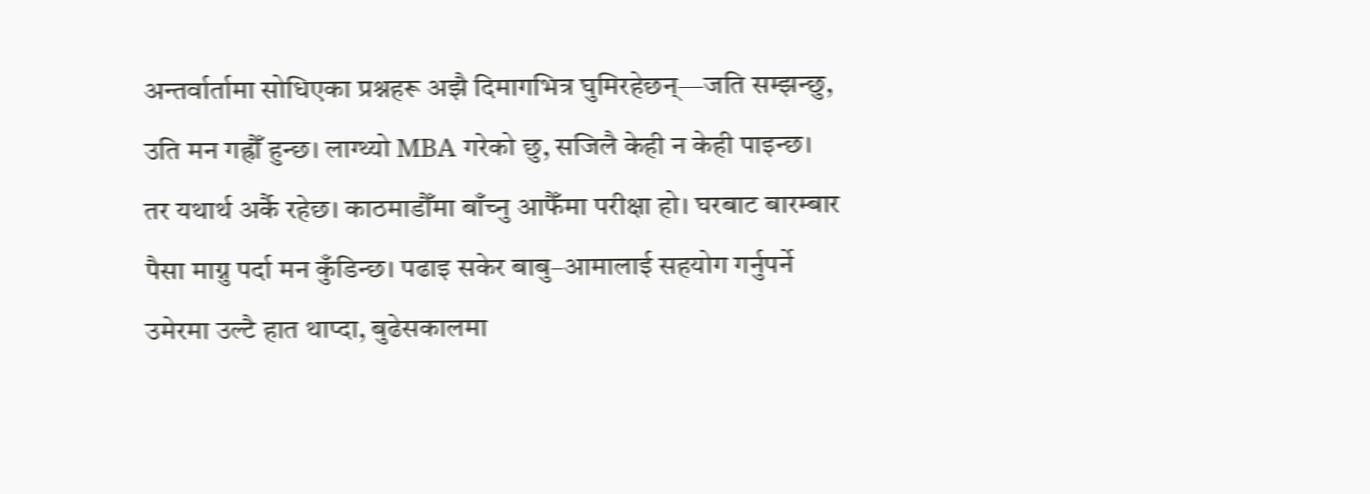अन्तर्वार्तामा सोधिएका प्रश्नहरू अझै दिमागभित्र घुमिरहेछन्—जति सम्झन्छु, उति मन गह्रौँ हुन्छ। लाग्थ्यो MBA गरेको छु, सजिलै केही न केही पाइन्छ। तर यथार्थ अर्कै रहेछ। काठमाडौँमा बाँच्नु आफैँमा परीक्षा हो। घरबाट बारम्बार पैसा माग्नु पर्दा मन कुँडिन्छ। पढाइ सकेर बाबु–आमालाई सहयोग गर्नुपर्ने उमेरमा उल्टै हात थाप्दा, बुढेसकालमा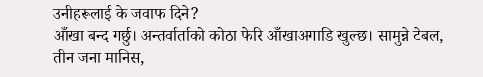उनीहरूलाई के जवाफ दिने?
आँखा बन्द गर्छु। अन्तर्वार्ताको कोठा फेरि आँखाअगाडि खुल्छ। सामुन्ने टेबल, तीन जना मानिस,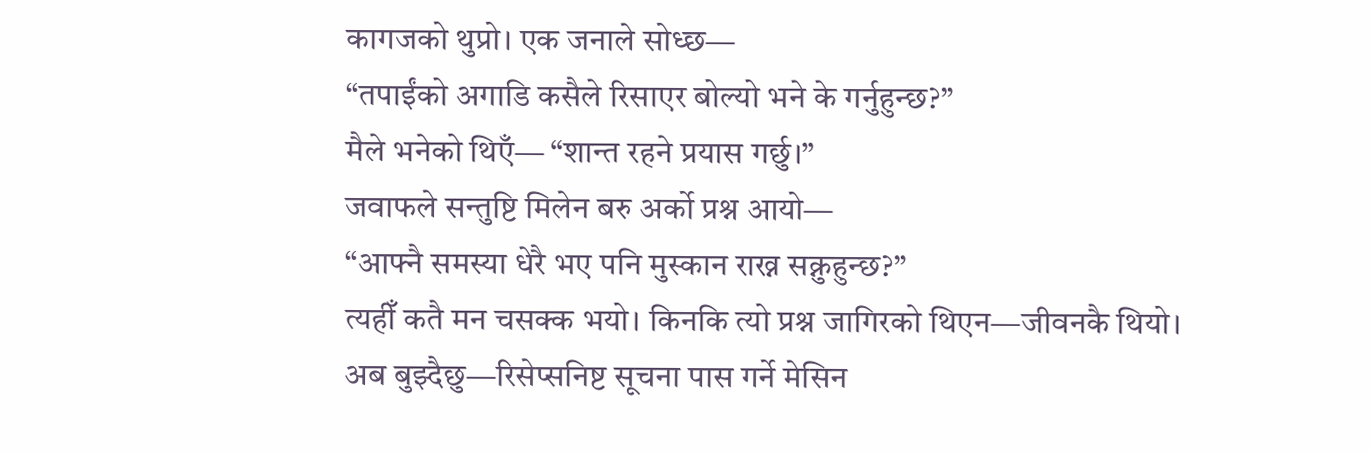कागजको थुप्रो। एक जनाले सोध्छ—
“तपाईंको अगाडि कसैले रिसाएर बोल्यो भने के गर्नुहुन्छ?”
मैले भनेको थिएँ— “शान्त रहने प्रयास गर्छु।”
जवाफले सन्तुष्टि मिलेन बरु अर्को प्रश्न आयो—
“आफ्नै समस्या धेरै भए पनि मुस्कान राख्न सक्नुहुन्छ?”
त्यहीँ कतै मन चसक्क भयो। किनकि त्यो प्रश्न जागिरको थिएन—जीवनकै थियो।
अब बुझ्दैछु—रिसेप्सनिष्ट सूचना पास गर्ने मेसिन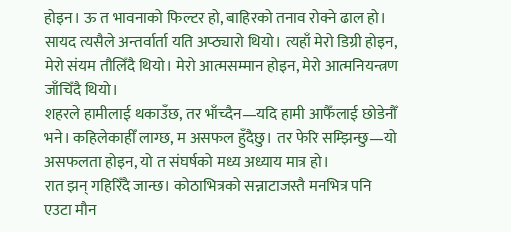होइन। ऊ त भावनाको फिल्टर हो, बाहिरको तनाव रोक्ने ढाल हो। सायद त्यसैले अन्तर्वार्ता यति अप्ठ्यारो थियो। त्यहाँ मेरो डिग्री होइन, मेरो संयम तौलिँदै थियो। मेरो आत्मसम्मान होइन, मेरो आत्मनियन्त्रण जाँचिँदै थियो।
शहरले हामीलाई थकाउँछ, तर भाँच्दैन—यदि हामी आफैँलाई छोडेनौँ भने। कहिलेकाहीँ लाग्छ, म असफल हुँदैछु। तर फेरि सम्झिन्छु—यो असफलता होइन, यो त संघर्षको मध्य अध्याय मात्र हो।
रात झन् गहिरिँदै जान्छ। कोठाभित्रको सन्नाटाजस्तै मनभित्र पनि एउटा मौन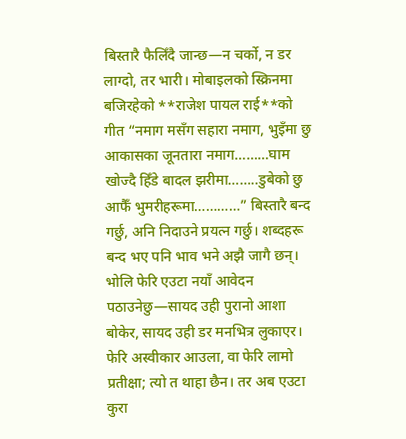बिस्तारै फैलिँदै जान्छ—न चर्को, न डर लाग्दो, तर भारी। मोबाइलको स्क्रिनमा बजिरहेको **राजेश पायल राई**को गीत “नमाग मसँग सहारा नमाग, भुइँमा छु आकासका जूनतारा नमाग………घाम खोज्दै हिँडे बादल झरीमा……..डुबेको छु आफैँ भुमरीहरूमा…………” बिस्तारै बन्द गर्छु, अनि निदाउने प्रयत्न गर्छु। शब्दहरू बन्द भए पनि भाव भने अझै जागै छन्।
भोलि फेरि एउटा नयाँ आवेदन पठाउनेछु—सायद उही पुरानो आशा बोकेर, सायद उही डर मनभित्र लुकाएर। फेरि अस्वीकार आउला, वा फेरि लामो प्रतीक्षा; त्यो त थाहा छैन। तर अब एउटा कुरा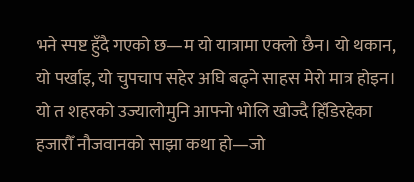भने स्पष्ट हुँदै गएको छ—म यो यात्रामा एक्लो छैन। यो थकान, यो पर्खाइ, यो चुपचाप सहेर अघि बढ्ने साहस मेरो मात्र होइन। यो त शहरको उज्यालोमुनि आफ्नो भोलि खोज्दै हिँडिरहेका हजारौँ नौजवानको साझा कथा हो—जो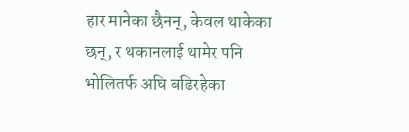हार मानेका छैनन्, केवल थाकेका छन्, र थकानलाई थामेर पनि भोलितर्फ अघि बढिरहेका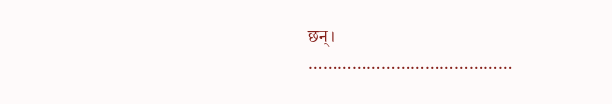छन्।
……………………………………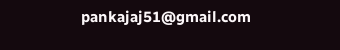pankajaj51@gmail.com